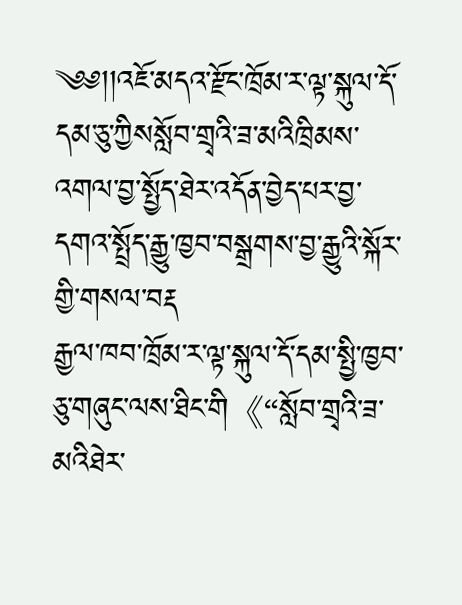༄༅།།འཇོ་མདའ་རྫོང་ཁྲོམ་ར་ལྟ་སྐུལ་དོ་དམ་ཅུ་ཀྱིསསློབ་གྲྭའི་ཟ་མའིཁྲིམས་འགལ་བྱ་སྤྱོད་ཐེར་འདོན་བྱེད་པར་བྱ་དགའ་སྤྲོད་རྒྱུ་ཁྱབ་བསྒྲགས་བྱ་རྒྱུའི་སྐོར་གྱི་གསལ་བརྡ
རྒྱལ་ཁབ་ཁྲོམ་ར་ལྟ་སྐུལ་དོ་དམ་སྤྱི་ཁྱབ་ཅུ་གཞུང་ལས་ཐིང་གི《“སློབ་གྲྭའི་ཟ་མའིཐེར་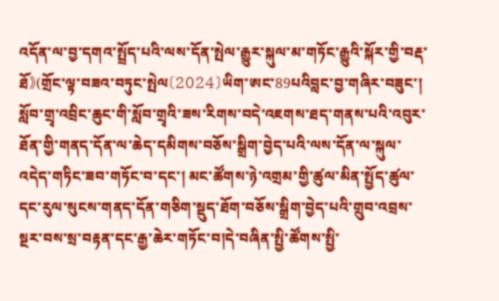འདོན་ལ་བྱ་དགའ་སྤྲོད་པའི་ལས་དོན་སྤེལ་རྒྱུར་སྐུལ་མ་གཏོང་རྒྱུའི་སྐོར་གྱི་བརྡ་ཐོ》(གྲོང་ལྟ་བཟའ་བཏུང་སྤེལ〔2024〕ཡིག་ཨང་89པའིབླང་བྱ་གཞིར་བཟུང་། སློབ་གྲྭ་འབྲིང་ཆུང་གི་སློབ་གྲྭའི་ཟས་རིགས་བདེ་འཇགས་ཐད་གནས་པའི་འབུར་ཐོན་གྱི་གནད་དོན་ལ་ཆེད་དམིགས་བཅོས་སྒྲིག་བྱེད་པའི་ལས་དོན་ལ་སྐུལ་འདེད་གཏིང་ཟབ་གཏོང་བ་དང་། མང་ཚོགས་ཉེ་འགྲམ་གྱི་ཚུལ་མིན་སྤྱོད་ཚུལ་དང་རུལ་སུངས་གནད་དོན་གཅིག་སྡུད་ཐོག་བཅོས་སྒྲིག་བྱེད་པའི་གྲུབ་འབྲས་སྔར་བས་སྲ་བརྟན་དང་རྒྱ་ཆེར་གཏོང་བ།དེ་བཞིན་སྤྱི་ཚོགས་སྤྱི་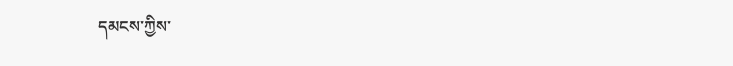དམངས་ཀྱིས་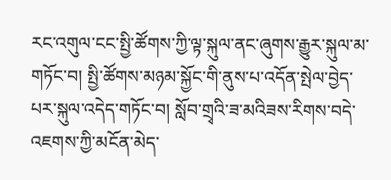རང་འགུལ་ངང་སྤྱི་ཚོགས་ཀྱི་ལྟ་སྐུལ་ནང་ཞུགས་རྒྱུར་སྐུལ་མ་གཏོང་བ། སྤྱི་ཚོགས་མཉམ་སྐྱོང་གི་ནུས་པ་འདོན་སྤེལ་བྱེད་པར་སྐུལ་འདེད་གཏོང་བ། སློབ་གྲྭའི་ཟ་མའིཟས་རིགས་བདེ་འཇགས་ཀྱི་མངོན་མེད་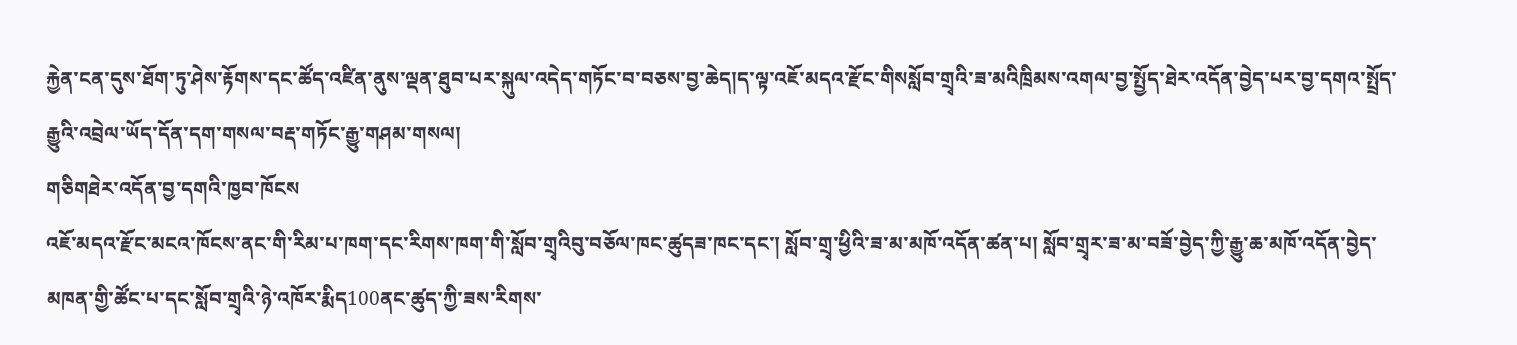རྐྱེན་ངན་དུས་ཐོག་ཏུ་ཤེས་རྟོགས་དང་ཚོད་འཛིན་ནུས་ལྡན་ཐུབ་པར་སྐུལ་འདེད་གཏོང་བ་བཅས་བྱ་ཆེད།ད་ལྟ་འཇོ་མདའ་རྫོང་གིསསློབ་གྲྭའི་ཟ་མའིཁྲིམས་འགལ་བྱ་སྤྱོད་ཐེར་འདོན་བྱེད་པར་བྱ་དགའ་སྤྲོད་རྒྱུའི་འབྲེལ་ཡོད་དོན་དག་གསལ་བརྡ་གཏོང་རྒྱུ་གཤམ་གསལ།
གཅིགཐེར་འདོན་བྱ་དགའི་ཁྱབ་ཁོངས
འཇོ་མདའ་རྫོང་མངའ་ཁོངས་ནང་གི་རིམ་པ་ཁག་དང་རིགས་ཁག་གི་སློབ་གྲྭའིབུ་བཅོལ་ཁང་ཚུདཟ་ཁང་དང་། སློབ་གྲྭ་ཕྱིའི་ཟ་མ་མཁོ་འདོན་ཚན་པ། སློབ་གྲྭར་ཟ་མ་བཟོ་བྱེད་ཀྱི་རྒྱུ་ཆ་མཁོ་འདོན་བྱེད་མཁན་གྱི་ཚོང་པ་དང་སློབ་གྲྭའི་ཉེ་འཁོར་རྨིད100ནང་ཚུད་ཀྱི་ཟས་རིགས་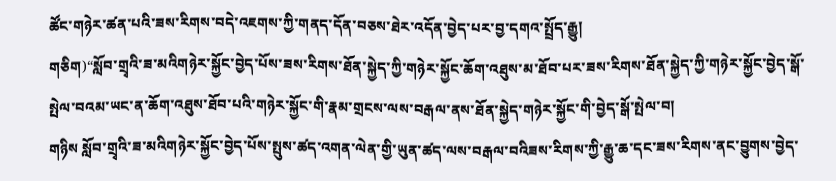ཚོང་གཉེར་ཚན་པའི་ཟས་རིགས་བདེ་འཇགས་ཀྱི་གནད་དོན་བཅས་ཐེར་འདོན་བྱེད་པར་བྱ་དགའ་སྤྲོད་རྒྱུ།
གཅིག)“སློབ་གྲྭའི་ཟ་མའིགཉེར་སྐྱོང་བྱེད་པོས་ཟས་རིགས་ཐོན་སྐྱེད་ཀྱི་གཉེར་སྐྱོང་ཆོག་འཐུས་མ་ཐོབ་པར་ཟས་རིགས་ཐོན་སྐྱེད་ཀྱི་གཉེར་སྐྱོང་བྱེད་སྒོ་སྤེལ་བའམ་ཡང་ན་ཆོག་འཐུས་ཐོབ་པའི་གཉེར་སྐྱོང་གི་རྣམ་གྲངས་ལས་བརྒལ་ནས་ཐོན་སྐྱེད་གཉེར་སྐྱོང་གི་བྱེད་སྒོ་སྤེལ་བ།
གཉིས སློབ་གྲྭའི་ཟ་མའིགཉེར་སྐྱོང་བྱེད་པོས་སྤུས་ཚད་འགན་ལེན་གྱི་ཡུན་ཚད་ལས་བརྒལ་བའིཟས་རིགས་ཀྱི་རྒྱུ་ཆ་དང་ཟས་རིགས་ནང་བྱུགས་བྱེད་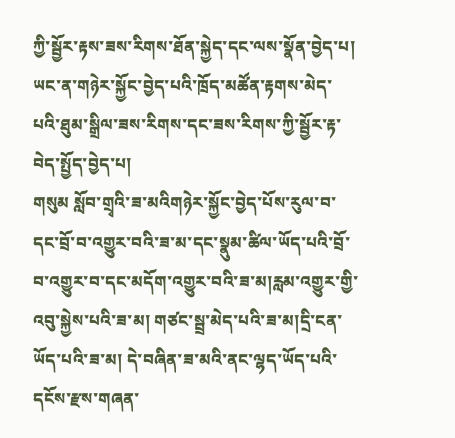ཀྱི་སྦྱོར་རྟས་ཟས་རིགས་ཐོན་སྐྱེད་དང་ལས་སྣོན་བྱེད་པ། ཡང་ན་གཉེར་སྐྱོང་བྱེད་པའི་ཁྲོད་མཚོན་རྟགས་མེད་པའི་ཐུམ་སྒྲིལ་ཟས་རིགས་དང་ཟས་རིགས་ཀྱི་སྦྱོར་རྟ་བེད་སྤྱོད་བྱེད་པ།
གསུམ སློབ་གྲྭའི་ཟ་མའིགཉེར་སྐྱོང་བྱེད་པོས་རུལ་བ་དང་བྲོ་བ་འགྱུར་བའི་ཟ་མ་དང་སྣུམ་ཚིལ་ཡོད་པའི་བྲོ་བ་འགྱུར་བ་དང་མདོག་འགྱུར་བའི་ཟ་མ།རླམ་འགྱུར་གྱི་འབུ་སྐྱེས་པའི་ཟ་མ། གཙང་སྦྲ་མེད་པའི་ཟ་མ།དྲི་ངན་ཡོད་པའི་ཟ་མ། དེ་བཞིན་ཟ་མའི་ནང་ལྷད་ཡོད་པའི་དངོས་རྫས་གཞན་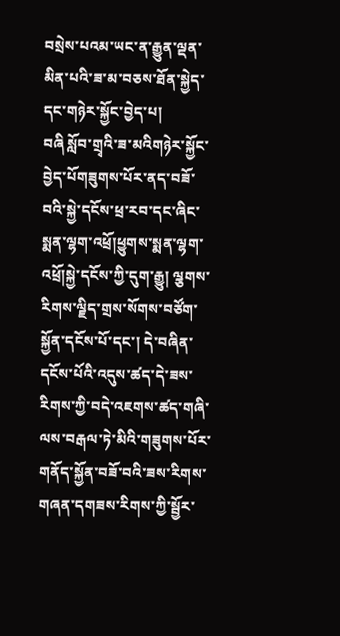བསྲེས་པའམ་ཡང་ན་རྒྱུན་ལྡན་མིན་པའི་ཟ་མ་བཅས་ཐོན་སྐྱེད་དང་གཉེར་སྐྱོང་བྱེད་པ།
བཞི སློབ་གྲྭའི་ཟ་མའིགཉེར་སྐྱོང་བྱེད་པོགཟུགས་པོར་ནད་བཟོ་བའི་སྐྱེ་དངོས་ཕྲ་རབ་དང་ཞིང་སྨན་ལྷག་འཕྲོ།ཕྱུགས་སྨན་ལྷག་འཕྲོ།སྐྱེ་དངོས་ཀྱི་དུག་རྒྱུ། ལྕགས་རིགས་ལྗིད་གྲས་སོགས་བཙོག་སྐྱོན་དངོས་པོ་དང་། དེ་བཞིན་དངོས་པོའི་འདུས་ཚད་དེ་ཟས་རིགས་ཀྱི་བདེ་འཇགས་ཚད་གཞི་ལས་བརྒལ་ཏེ་མིའི་གཟུགས་པོར་གནོད་སྐྱོན་བཟོ་བའི་ཟས་རིགས་གཞན་དགཟས་རིགས་ཀྱི་སྦྱོར་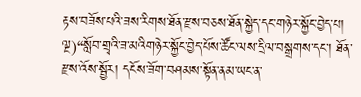རྟས་བཟོས་པའི་ཟས་རིགས་ཐོན་རྫས་བཅས་ཐོན་སྐྱེད་དང་གཉེར་སྐྱོང་བྱེད་པ།
ལྔ)“སློབ་གྲྭའི་ཟ་མའིགཉེར་སྐྱོང་བྱེད་པོས་ཚོང་ལས་དྲིལ་བསྒྲགས་དང་། ཐོན་རྫས་འོས་སྦྱོར། དངོས་ཟོག་བཤམས་སྟོན་ནམ་ཡང་ན་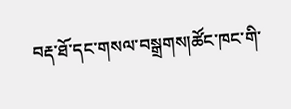བརྡ་ཐོ་དང་གསལ་བསྒྲགས།ཚོང་ཁང་གི་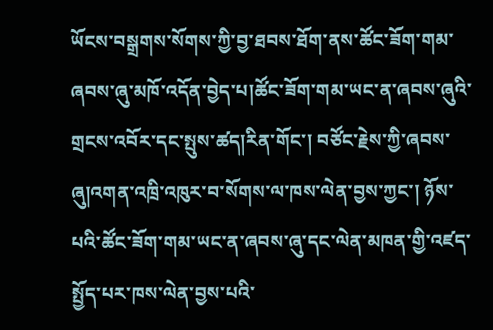ཡོངས་བསྒྲགས་སོགས་ཀྱི་བྱ་ཐབས་ཐོག་ནས་ཚོང་ཟོག་གམ་ཞབས་ཞུ་མཁོ་འདོན་བྱེད་པ།ཚོང་ཟོག་གམ་ཡང་ན་ཞབས་ཞུའི་གྲངས་འབོར་དང་སྤུས་ཚད།རིན་གོང་། བཙོང་རྗེས་ཀྱི་ཞབས་ཞུ།འགན་འཁྲི་འཁུར་བ་སོགས་ལ་ཁས་ལེན་བྱས་ཀྱང་། ཉོས་པའི་ཚོང་ཟོག་གམ་ཡང་ན་ཞབས་ཞུ་དང་ལེན་མཁན་གྱི་འཛད་སྤྱོད་པར་ཁས་ལེན་བྱས་པའི་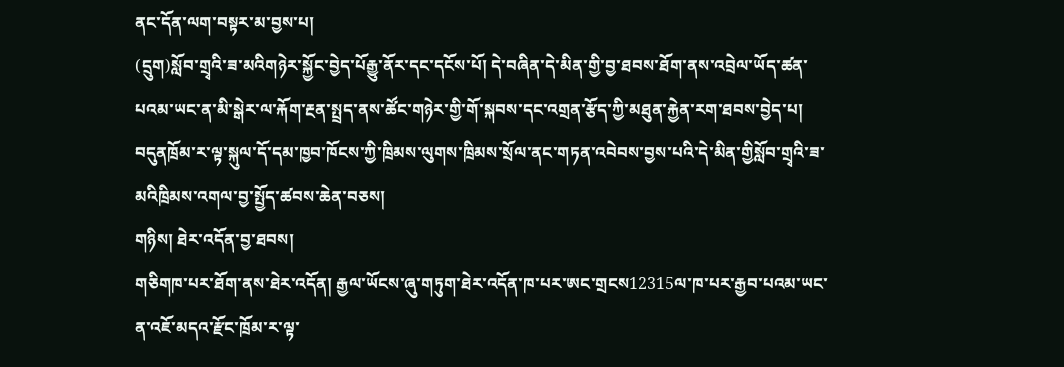ནང་དོན་ལག་བསྟར་མ་བྱས་པ།
(དྲུག)སློབ་གྲྭའི་ཟ་མའིགཉེར་སྐྱོང་བྱེད་པོརྒྱུ་ནོར་དང་དངོས་པོ། དེ་བཞིན་དེ་མིན་གྱི་བྱ་ཐབས་ཐོག་ནས་འབྲེལ་ཡོད་ཚན་པའམ་ཡང་ན་མི་སྒེར་ལ་རྐོག་རྔན་སྤྲད་ནས་ཚོང་གཉེར་གྱི་གོ་སྐབས་དང་འགྲན་རྩོད་ཀྱི་མཐུན་རྐྱེན་རག་ཐབས་བྱེད་པ།
བདུནཁྲོམ་ར་ལྟ་སྐུལ་དོ་དམ་ཁྱབ་ཁོངས་ཀྱི་ཁྲིམས་ལུགས་ཁྲིམས་སྲོལ་ནང་གཏན་འབེབས་བྱས་པའི་དེ་མིན་གྱིསློབ་གྲྭའི་ཟ་མའིཁྲིམས་འགལ་བྱ་སྤྱོད་ཚབས་ཆེན་བཅས།
གཉིས། ཐེར་འདོན་བྱ་ཐབས།
གཅིགཁ་པར་ཐོག་ནས་ཐེར་འདོན། རྒྱལ་ཡོངས་ཞུ་གཏུག་ཐེར་འདོན་ཁ་པར་ཨང་གྲངས12315ལ་ཁ་པར་རྒྱབ་པའམ་ཡང་ན་འཇོ་མདའ་རྫོང་ཁྲོམ་ར་ལྟ་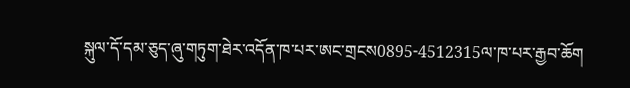སྐུལ་དོ་དམ་ཅུད་ཞུ་གཏུག་ཐེར་འདོན་ཁ་པར་ཨང་གྲངས0895-4512315ལ་ཁ་པར་རྒྱབ་ཆོག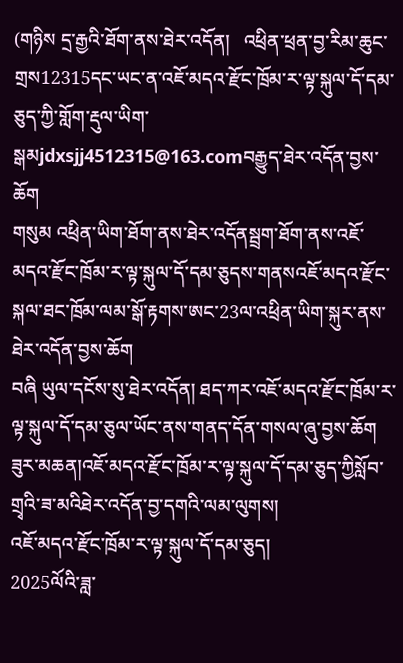(གཉིས དྲ་རྒྱའི་ཐོག་ནས་ཐེར་འདོན།   འཕྲིན་ཕྲན་བྱ་རིམ་ཆུང་གྲས12315དང་ཡང་ན་འཇོ་མདའ་རྫོང་ཁྲོམ་ར་ལྟ་སྐུལ་དོ་དམ་ཅུད་ཀྱི་གློག་རྡུལ་ཡིག་སྒམjdxsjj4512315@163.comབརྒྱུད་ཐེར་འདོན་བྱས་ཆོག
གསུམ འཕྲིན་ཡིག་ཐོག་ནས་ཐེར་འདོནསྦྲག་ཐོག་ནས་འཇོ་མདའ་རྫོང་ཁྲོམ་ར་ལྟ་སྐུལ་དོ་དམ་ཅུདས་གནསའཇོ་མདའ་རྫོང་སྐལ་ཐང་ཁྲོམ་ལམ་སྒོ་རྟགས་ཨང་23ལ་འཕྲིན་ཡིག་སྐུར་ནས་ཐེར་འདོན་བྱས་ཆོག
བཞི ཡུལ་དངོས་སུ་ཐེར་འདོན། ཐད་ཀར་འཇོ་མདའ་རྫོང་ཁྲོམ་ར་ལྟ་སྐུལ་དོ་དམ་ཅུལ་ཡོང་ནས་གནད་དོན་གསལ་ཞུ་བྱས་ཆོག
ཟུར་མཆན།འཇོ་མདའ་རྫོང་ཁྲོམ་ར་ལྟ་སྐུལ་དོ་དམ་ཅུད་ཀྱིསློབ་གྲྭའི་ཟ་མའིཐེར་འདོན་བྱ་དགའི་ལམ་ལུགས།
འཇོ་མདའ་རྫོང་ཁྲོམ་ར་ལྟ་སྐུལ་དོ་དམ་ཅུད།
2025ལོའི་ཟླ་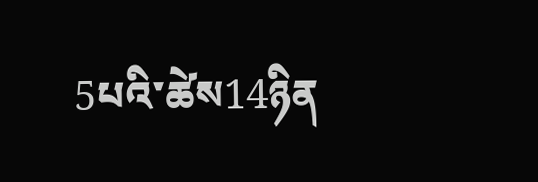5པའི་ཚེས14ཉིན